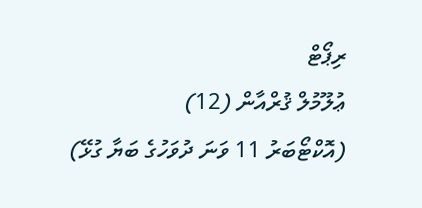ރިޕޯޓް
ޢުލޫމުލް ޤުރްއާން (12)
(އޮކްޓޯބަރު 11 ވަނަ ދުވަހުގެ ބަޔާ ގުޅޭ)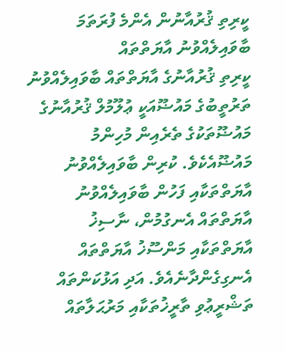ކީރިތި ޤުރުއާނުން އެންމެ ފުރަތަމަ ބާވައިލެއްވުނު އާޔަތްތައް
ކީރިތި ޤުރުއާނުގެ އާޔަތްތައް ބާވައިލެއްވުނު ތަރުތީބުގެ މައުޟޫއަކީ ޢުލޫމުލް ޤުރުއާނުގެ މައުޟޫތަކުގެ ތެރެއިން މުހިންމު މައުޟޫއެކެވެ. ކުރިން ބާވައިލެއްވުނު އާޔަތްތަކާއި ފަހުން ބާވައިލެއްވުނު އާޔަތްތައް އެނގުމުން، ނާސިޚު އާޔަތްތަކާއި މަންސޫޚު އާޔަތްތައް އެނގިގެންދާނެއެވެ. އަދި އަޅުކަންތައް ތަޝްރީޢުވި ތާރީޚުތަކާއި މަރުޙަލާތައް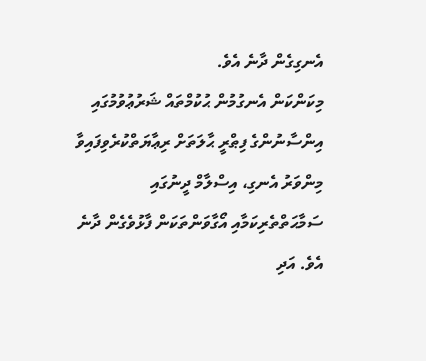އެނގިގެން ދާނެ އެވެ.
މިކަންކަން އެނގުމުން ޙުކުމްތައް ޝަރުޢުވުމުގައި އިންސާނުންގެ ފިޠްރީ ޙާލަތަށް ރިޢާޔަތްކުރެވިފައިވާ މިންވަރު އެނގި، އިސްލާމް ދީނުގައި ސަމާޙަތްތެރިކަމާއި އޯގާވަންތަކަން ފާޅުވެގެން ދާނެ އެވެ. އަދި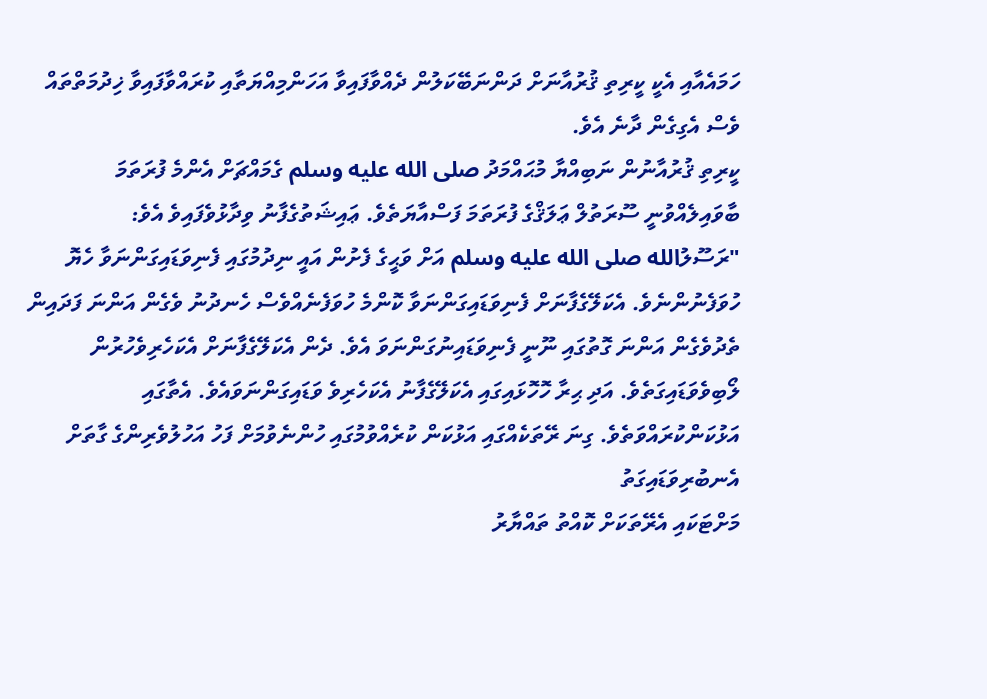ހަމައެއާއި އެކީ ކީރިތި ޤުރުއާނަށް ދަންނަބޭކަލުން ދެއްވާފައިވާ އަހަންމިއްޔަތާއި ކުރައްވާފައިވާ ޚިދުމަތްތައް ވެސް އެގިގެން ދާނެ އެވެ.
ކީރިތި ޤުރުއާނުން ނަބިއްޔާ މުޙައްމަދު صلى الله عليه وسلم ގެމައްޗަށް އެންމެ ފުރަތަމަ ބާވައިލެއްވުނީ ސޫރަތުލް ޢަލަޤްގެ ފުރަތަމަ ފަސްއާޔަތެވެ. ޢައިޝަތުގެފާނު ވިދާޅުވެފައިވެ އެވެ:
"ރަސޫލުالله صلى الله عليه وسلم އަށް ވަޙީގެ ފެށުން އައީ ނިދުމުގައި ފެނިވަޑައިގަންނަވާ ހެޔޮ ހުވަފެނުންނެވެ. އެކަލޭގެފާނަށް ފެނިވަޑައިގަންނަވާ ކޮންމެ ހުވަފެނެއްވެސް ހެނދުނު ވެގެން އަންނަ ފަދައިން ތެދުވެގެން އަންނަ ގޮތުގައި ނޫނީ ފެނިވަޑައިނުގަންނަވަ އެވެ. ދެން އެކަލޭގެފާނަށް އެކަހެރިވެހުރުން ލޯބިވެވަޑައިގަތެވެ. އަދި ޙިރާ ހޮހޮޅައިގައި އެކަލޭގެފާނު އެކަހެރިވެ ވަޑައިގަންނަވައެވެ. އެތާގައި އަޅުކަންކުރައްވަތެވެ. ގިނަ ރޭތަކެއްގައި އަޅުކަން ކުރެއްވުމުގައި ހުންނެވުމަށް ފަހު އަހުލުވެރިންގެ ގާތަށް އެނބުރިވަޑައިގަތު
މަށްޓަކައި އެރޭތަކަށް ކޮއްތު ތައްޔާރު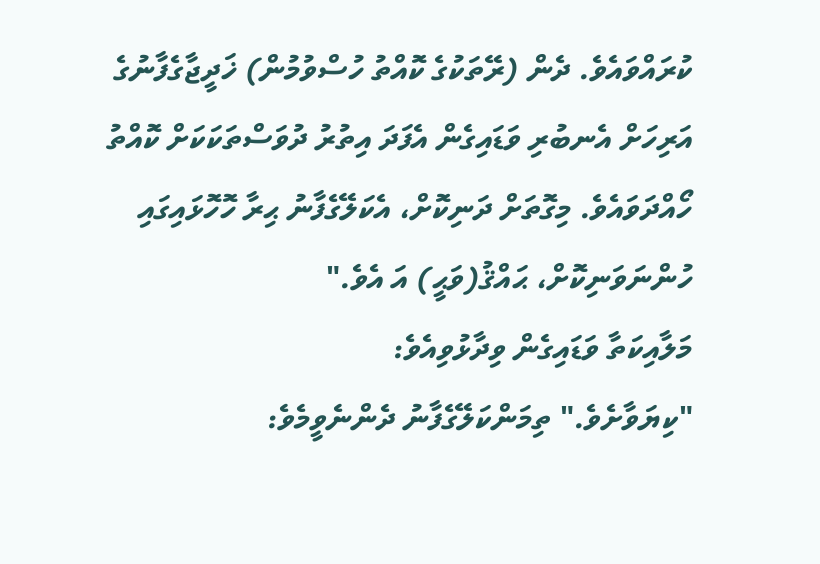ކުރައްވައެވެ. ދެން (ރޭތަކުގެ ކޮއްތު ހުސްވުމުން) ޚަދީޖާގެފާނުގެ އަރިހަށް އެނބުރި ވަޑައިގެން އެފަދަ އިތުރު ދުވަސްތަކަކަށް ކޮއްތު ހޯއްދަވައެވެ. މިގޮތަށް ދަނިކޮށް، އެކަލޭގެފާނު ޙިރާ ހޮހޮޅައިގައި ހުންނަވަނިކޮށް، ޙައްޤު(ވަޙީ) އަ އެވެ."
މަލާއިކަތާ ވަޑައިގެން ވިދާޅުވިއެވެ:
"ކިޔަވާށެވެ." ތިމަންކަލޭގެފާނު ދެންނެވީމެވެ: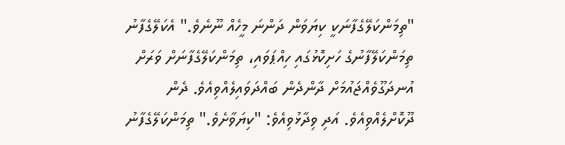"ތިމަންކަލޭގެފާނަކީ ކިޔަވަން ދަންނަ މީހެއް ނޫނެވެ." އެކަލޭގެފާނު ތިމަންކަލޭފާނުގެ ހަށިކޮޅުގައި ހިއްޕަވައި، ތިމަންކަލޭގެފާނަށް ވަރަށް އުނދަގޫވެއްޖައުމަށް ދާންދެން ބައްދަވައިލެއްވިއެވެ. ދެން ދޫކޮށްލެއްވިއެވެ. އަދި ވިދާޅުވިއެވެ: "ކިޔަވާށެވެ." ތިމަންކަލޭގެފާނު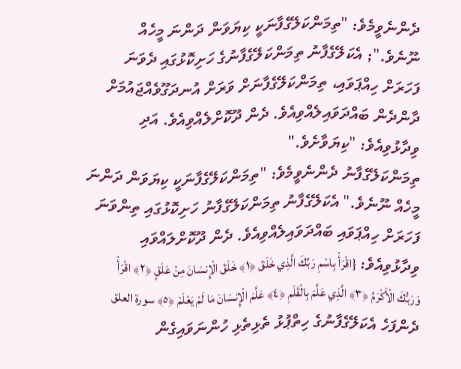ދެންނެވީމެވެ: "ތިމަންކަލޭގެފާނަކީ ކިޔަވަން ދަންނަ މީހެއް ނޫނެވެ."; އެކަލޭގެފާނު ތިމަންކަލޭގެފާނުގެ ހަށިކޮޅުގައި ދެވަނަ ފަހަރަށް ހިއްޕަވައި، ތިމަންކަލޭގެފާނަށް ވަރަށް އުނދަގޫވެއްޖައުމަށް ދާންދެން ބައްދަވައިލެއްވިއެވެ. ދެން ދޫކޮށްލެއްވިއެވެ. އަދި ވިދާޅުވިއެވެ: "ކިޔަވާށެވެ."
ތިމަންކަލޭގެފާނު ދެންނެވީމެވެ: "ތިމަންކަލޭގެފާނަކީ ކިޔަވަން ދަންނަ މީހެއް ނޫނެވެ." އެކަލޭގެފާނު ތިމަންކަލޭގެފާނު ހަށިކޮޅުގައި ތިންވަނަ ފަހަރަށް ހިއްޕަވައި ބައްދަވައިލެއްވިއެވެ. ދެން ދޫކޮށްލައްވައި ވިދާޅުވިއެވެ: {اقْرَأْ بِاسْمِ رَبِّكَ الَّذِي خَلَقَ ﴿١﴾ خَلَقَ الْإِنسَانَ مِنْ عَلَقٍ ﴿٢﴾ اقْرَأْ وَرَبُّكَ الْأَكْرَمُ ﴿٣﴾ الَّذِي عَلَّمَ بِالْقَلَمِ ﴿٤﴾ عَلَّمَ الْإِنسَانَ مَا لَمْ يَعْلَمْ ﴿٥﴾ سورة العلق
ދެންފަހެ އެކަލޭގެފާނުގެ ހިތްޕުޅު ތެޅިތެޅި ހުންނަވައިގެން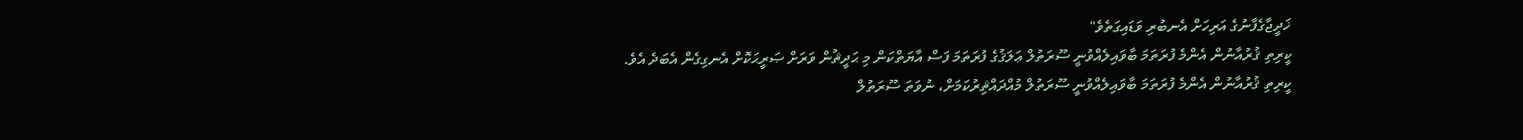ޚަދީޖާގެފާނުގެ އަރިހަށް އެނބުރި ވަޑައިގަތެވެ"
ކީރިތި ޤުރުއާނުން އެންމެ ފުރަތަމަ ބާވައިލެއްވުނީ ސޫރަތުލް ޢަލަޤުގެ ފުރަތަމަ ފަސް އާޔަތްކަން މި ޙަދީޘުން ވަރަށް ޞަރީޙަކޮށް އެނގިގެން އެބަދެ އެވެ.
ކީރިތި ޤުރުއާނުން އެންމެ ފުރަތަމަ ބާވައިލެއްވުނީ ސޫރަތުލް މުއްދައްޘިރުކަމަށް، ނުވަތަ ސޫރަތުލް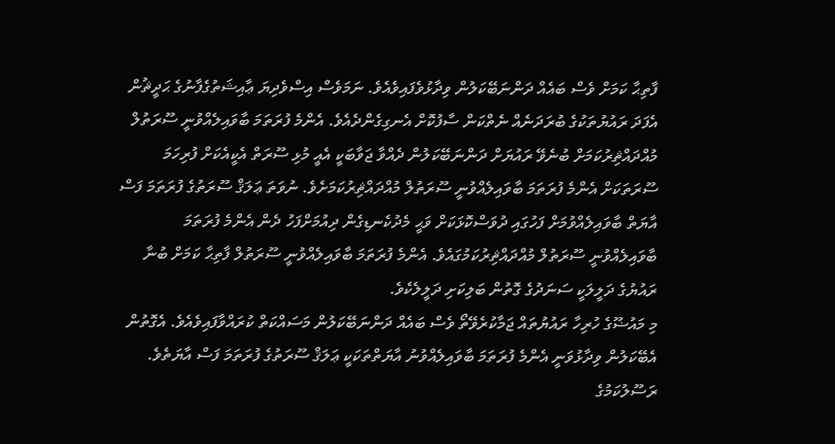ފާތިޙާ ކަމަށް ވެސް ބައެއް ދަންނަބޭކަލުން ވިދާޅުވެފައިވެއެވެ. ނަމަވެސް އިސްވެދިޔަ ޢާއިޝަތުގެފާނުގެ ޙަދީޘުން އެފަދަ ރައުޔުތަކުގެ ބުރަދަނެއް ނެތްކަން ސާފުކޮށް އެނގިގެންދެއެވެ. އެންމެ ފުރަތަމަ ބާވައިލެއްވުނީ ސޫރަތުލް މުއްދައްޘިރުކަމަށް ބުނެވޭ ރައުޔަށް ދަންނަބޭކަލުން ދެއްވާ ޖަވާބަކީ އެއީ މުޅި ސޫރަތް އެކީއެކަށް ފުރިހަމަ ސޫރަތަކަށް އެންމެ ފުރަތަމަ ބާވައިލެއްވުނީ ސޫރަތުލް މުއްދައްޘިރުކަމަށެވެ. ނުވަތަ ޢަލަޤް ސޫރަތުގެ ފުރަތަމަ ފަސް އާޔަތް ބާވައިލެއްވުމަށް ފަހުގައި ދުވަސްކޮޅަކަށް ވަޙީ މެދުކެނޑިގެން ދިއުމަށްފަހު ދެން އެންމެ ފުރަތަމަ ބާވައިލެއްވުނީ ސޫރަތުލް މުއްދައްޘިރުކަމުގައެވެ. އެންމެ ފުރަތަމަ ބާވައިލެއްވުނީ ސޫރަތުލް ފާތިޙާ ކަމަށް ބުނާ ރައުޔުގެ ދަލީލަކީ ސަނަދުގެ ގޮތުން ބަލިކަށި ދަލީލެކެވެ.
މި މައުޟޫގެ ހުރިހާ ރައުޔުތައް ޖަމާކުރެވޭތޯ ވެސް ބައެއް ދަންނަބޭކަލުން މަސައްކަތް ކުރައްވާފައިވެއެވެ. އެގޮތުން އެބޭކަލުން ވިދާޅުވަނީ އެންމެ ފުރަތަމަ ބާވައިލެއްވުނު އާޔަތްތަކަކީ ޢަލަޤް ސޫރަތުގެ ފުރަތަމަ ފަސް އާޔަތެވެ. ރަސޫލުކަމުގެ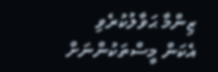ޒިންމާ ޙަވާލުކުރެވި އެކަން މީސްތަކުންނަށް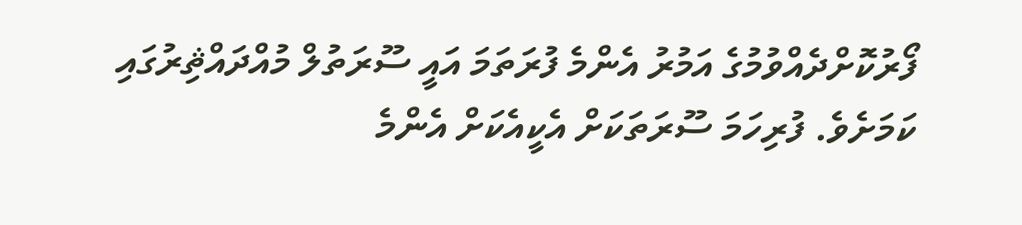ފޯރުކޮށްދެއްވުމުގެ އަމުރު އެންމެ ފުރަތަމަ އައީ ސޫރަތުލް މުއްދައްޘިރުގައި ކަމަށެވެ. ފުރިހަމަ ސޫރަތަކަށް އެކީއެކަށް އެންމެ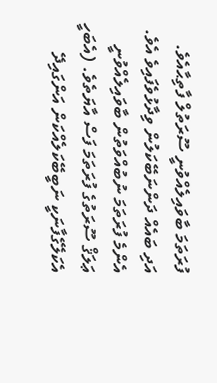ފުރަތަމަ ބާވައިލެއްވުނީ ސޫރަތުލް ފާތިޙާއެވެ. އަދި ބައެއް ދަންނަބޭކަލުން ވިދާޅުވެފައިވެ އެވެ.
އެންމެ ފުރަތަމަ ނުބުއްވަތުން ބާވައިލެއްވުނީ ޢަލަޤް ސޫރަތުގެ ފުރަތަމަ ފަސް އާޔަތެވެ. (އެބަހީ އެކަލޭގެފާނަކީ ނަބީބޭކަލެއްކަން އަންގައިދޭ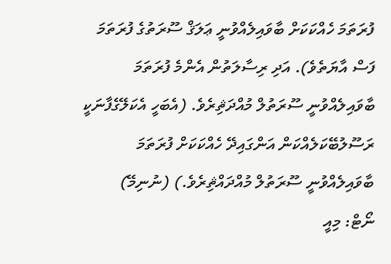ފުރަތަމަ ހެއްކަކަށް ބާވައިލެއްވުނީ ޢަލަޤް ސޫރަތުގެ ފުރަތަމަ ފަސް އާޔަތެވެ). އަދި ރިސާލަތުން އެންމެ ފުރަތަމަ ބާވައިލެއްވުނީ ސޫރަތުލް މުއްދަޘިރެވެ. (އެބަހީ އެކަލޭގެފާނަކީ ރަސޫލުބޭކަލެއްކަން އަންގައިދޭ ހެއްކަކަށް ފުރަތަމަ ބާވައިލެއްވުނީ ސޫރަތުލް މުއްދައްޘިރެވެ.) (ނުނިމޭ)
ނޯޓް: މިއީ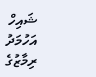ޝައިހް އަހުމަދު ރިމާޒުގެ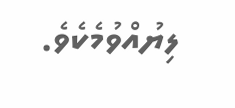ލިޔުއްވުމެކެވެ.